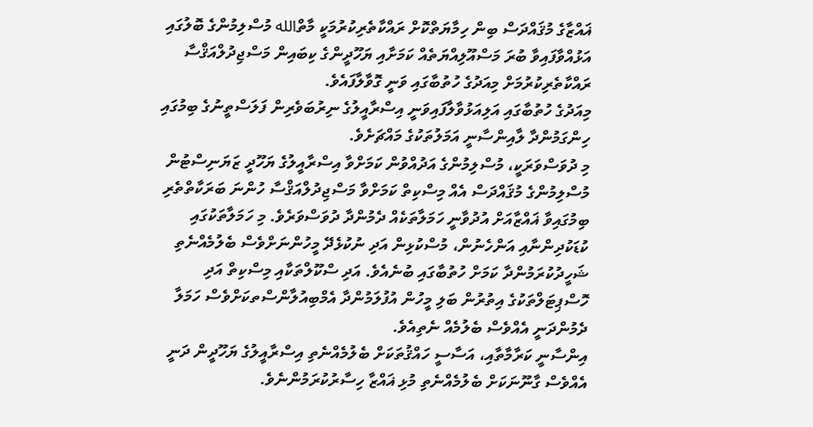ޣައްޒާގެ މުޤައްދަސް ބިން ހިމާޔަތްކޮށް ރައްކާތެރިކުރުމަކީ މާތްالله މުސްލިމުންގެ ބޮލުގައި އަޅުއްވާފައިވާ ބުރަ މަސްއޫލިއްޔަތެއް ކަމަށާއި ޔަހޫދީންގެ ކިބައިން މަސްޖިދުލްއަޤްސާ ރައްކާތެރިކުރުމަށް މިއަދުގެ ހުތުބާގައި ވަނީ ގޮވާލާފައެވެ.
މިއަދުގެ ހުތުބާގައި އަލިއަޅުވާލާފައިވަނީ އިސްރާއީލުގެ ނިރުބަވެރިން ފަލަސްތީނުގެ ބިމުގައި ހިންގަމުންދާ ލާއިންސާނީ އަމަލުތަކުގެ މައްޗަށެވެ.
މި ދުވަސްވަރަކީ، މުސްލިމުންގެ އަދުއްވުން ކަމަށްވާ އިސްރާއީލުގެ ޔަހޫދީ ޒަޔަނިސްޓުން މުސްލިމުންގެ މުޤައްދަސް އެއް މިސްކިތް ކަމަށްވާ މަސްޖިދުލްއަޤްސާ ހުންނަ ބަރަކާތްތެރި ބިމުގައިވާ ޣައްޒާއަށް އުދުވާނީ ހަމަލާތަކެއް ދެމުންދާ ދުވަސްވަރެވެ. މި ހަމަލާތަކުގައި ކުޑަކުދިންނާއި އަންހެނުން، މުސްކުޅިން އަދި ނުކުޅެދޭ މީހުންނަށްވެސް ބެލުމެއްނެތި ޝަހީދުކުރަމުންދާ ކަމަށް ހުތުބާގައި ބުނެއެވެ. އަދި ސްކޫލްތަކާއި މިސްކިތް އަދި ހޮސްޕިޓަލްތަކުގެ އިތުރުން ބަލި މީހުން އުފުލަމުންދާ އެމްބިއުލާންސްތކަށްވެސް ހަމަލާ ދެމުންދަނީ އެއްވެސް ބެލުމެއް ނެތިއެވެ.
އިންސާނީ ކަރާމާތާއި، އަސާސީ ހައްޤުތަކަށް ބެލުމެއްނެތި އިސްރާއީލުގެ ޔަހޫދީން ދަނީ އެއްވެސް ގާނޫނަކަށް ބެލުމެއްނެތި މުޅި ޣައްޒާ ހިސާރުކުރަމުންނެވެ.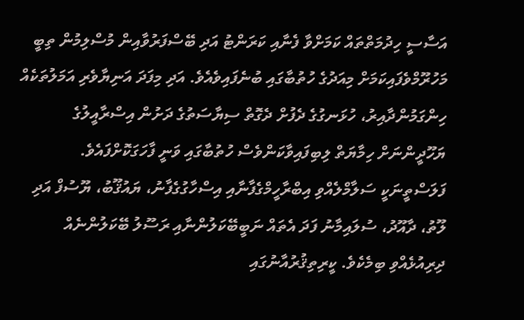އަސާސީ ހިދުމަތްތައް ކަމަށްވާ ފެނާއި ކަރަންޓު އަދި ބޭސްފަރުވާއިން މުސްލިމުން ތިބީ މަހުރޫމްވެފައިކަމަށް މިއަދުގެ ހުތުބާގައި ބުނެފައިވެއެވެ. އަދި މިފަދަ އަނިޔާވެރި އަމަލުތަކެއް ހިންގަމުންދާއިރު، ހުޅަނގުގެ ދެފުށް ދެގޮތް ސިޔާސަތުގެ ދަށުން އިސްރާއީލުގެ ޔަހޫދީންނަށް ހިމާޔަތް ލިބިފައިވާކަންވެސް ހުތުބާގައި ވަނީ ފާހަގަކޮށްފައެވެ.
ފަލަސްތީނަކީ ސަލާމްލެއްވި އިބްރާހީމްގެފާނާއި އިސްހާގުގެފާނު، ޔައުޤޫބު، ޔޫސުފް އަދި ލޫތު، ދާއޫދު، ސުލައިމާނު ފަދަ އެތައް ނަބީބޭކަލުންނާއި ރަސޫލު ބޭކަލުންނެއް ދިރިއުޅެއްވި ބިމެކެވެ. ކީރިތިޤުރުއާނުގައި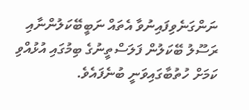ނަންގަނެވިފައިނުވާ އެތައް ނަބީބޭކަލުންނާއި ރަސޫލު ބޭކަލުން ފަލަސްތީނުގެ ބިމުގައި އުޅުއްވި ކަމަށް ހުތުބާގައިވަނީ ބުނެފައެވެ.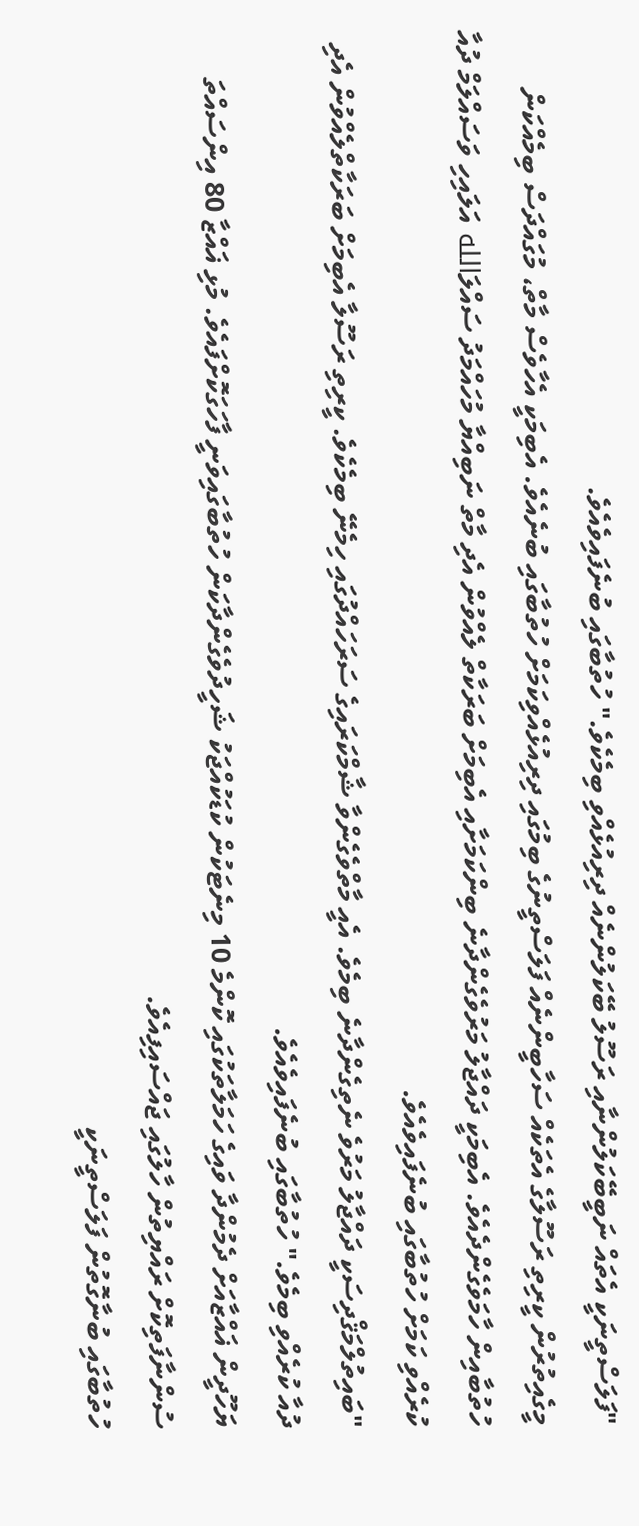"ފަލަސްތީނަކީ އެތައް ނަބީބޭކަލުންނާއި ރަސޫލު ބޭކަލުންނެއް ދިރިއުޅެއްވި ބިމެކެވެ." ހުތުބާގައި ބުނެފައިވެއެވެ.
މީގެއިތުރުން ކީރިތި ރަސޫލާގެ އެތަކެއް ސަހާބީންނެއް ފަލަސްތީނުގެ ބިމުގައި ދިރިއުޅެއްވިކަމަށް ހުތުބާގައި ބުނެއެވެ. އެބިމަކީ އެހާވެސް މާތް، މުގައްދަސް ބިމެއްކަން ހުތުބާއިން ހާމަވެގެންދެއެވެ. އެބިމަކީ ދައްޖާލު މަރުވެގެންދާނެ ބިންކަމަށާއި އެބިމަށް ބަރަކާތް ލެއްވުން އެދި މާތް ނަބިއްޔާ މުހައްމަދު ސައްލަالله އަލައިހި ވަސައްލަމް ދުއާ ކުރެއްވި ކަމަށް ހުތުބާގައި ބުނެފައިވެއެވެ.
"ބައިތުލްމަޤްދިސަކީ ދައްޖާލު މަރުވެ ނެތިގެންދާނެ ބިމެވެ. އެއީ މާތްވެގެންވާ ޝާމްކަރައިގެ ސަރަހައްދުގައި ހިމެނޭ ބިމެކެވެ. ކީރިތި ރަސޫލާ އެބިމަށް ބަރަކާތްލެއްވުން އެދި ދުއާ ކުރެއްވި ބިމެވެ." ހުތުބާގައި ބުނެފައިވެއެވެ.
ޔަހޫދީން ޣައްޒާއަށް ދެމުންދާ ވައިގެ ހަމަލާތަކުގައި ކޮންމެ 10 މިނެޓަކުން ކުޑަކުއްޖަކު ޝަހީދުވެގެންދާކަން ހުތުބާގައިވަނީ ފާހަގަކޮށްފައެވެ. މުޅި ޣައްޒާ 80 އިންސައްތަ ސުންނާފަތިކޮށް ރައްޔިތުން ހާލުގައި ޖައްސައިފިއެވެ.
ހުތުބާގައި ބުނާގޮތުން ފަލަސްތީނަކީ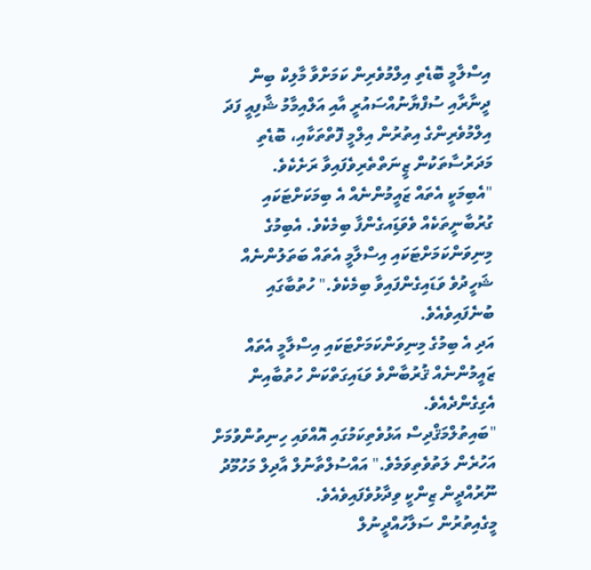އިސްލާމީ ބޮޑެތި އިލްމުވެރިން ކަމަށްވާ މާލިކް ބިން ދީނާރާއި ސުފްޔާނުއްސައުރީ އާއި އަލްއިމާމު ޝާފިއީ ފަދަ އިލްމުވެރިންގެ އިތުރުން އިލްމީ ފޮތްތަކާއި، ބޮޑެތި މަދަރުސާތަކުން ޒީނަތްތެރިވެފައިވާ ރަށެކެވެ.
"އެބިމަކީ އެތައް ޒައީމުންނެއް އެ ބިމަކަށްޓަކައި ގުރުބާނީތަކެއް ވެވަޑަިއގެންފާ ބިމެކެވެ. އެބިމުގެ މިނިވަންކަމަށްޓަކައި އިސްލާމީ އެތައް ބަތަލުންނެއް ޝަހީދުވެ ވަޑައިގެންފައިވާ ބިމެކެވެ." ހުތުބާގައި ބުނެފައިވެއެވެ.
އަދި އެ ބިމުގެ މިނިވަންކަމަށްޓަކައި އިސްލާމީ އެތައް ޒައީމުންނެއް ޤުރުބާންވެ ވަޑައިގަތްކަން ހުތުބާއިން އެގިގެންދެއެވެ.
"ބައިތުލްމަޤްދިސް އަޅުވެތިކަމުގައި އޮއްވައި ހިނިތުންވުމަށް އަހުރެން ލަތުވެތިވަމެވެ." އައްސުލްތާނުލް އާދިލް މަހުމޫދު ނޫރުއްދީން ޒިންކީ ވިދާޅުވެފައިވެއެވެ.
މީގެއިތުރުން ސަލާހުއްދީނުލް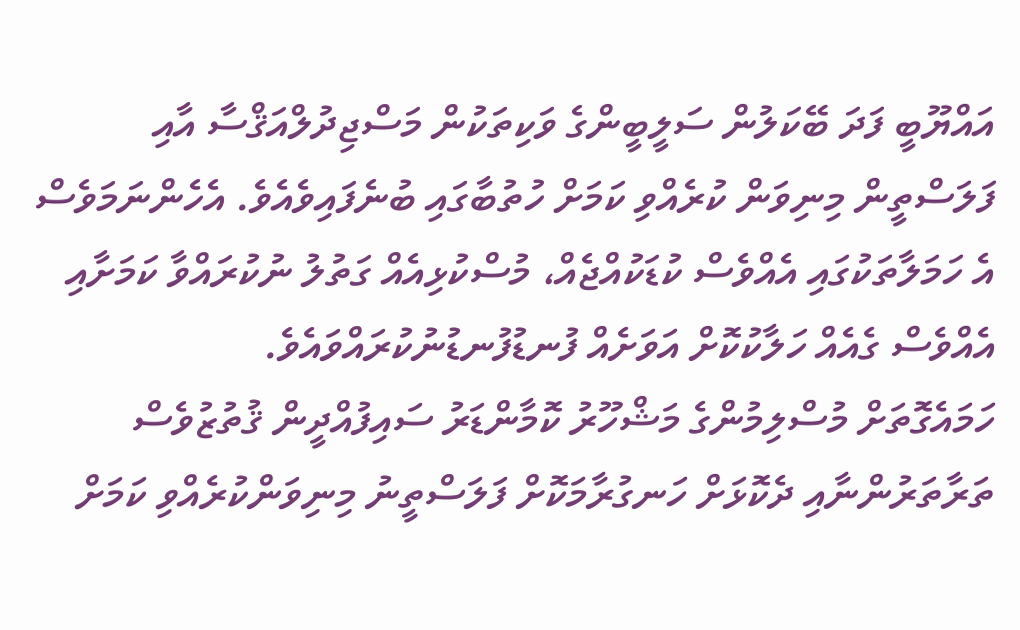އައްޔޫބީ ފަދަ ބޭކަލުން ސަލީބީންގެ ވަކިތަކުން މަސްޖިދުލްއަޤްސާ އާއި ފަލަސްތީން މިނިވަން ކުރެއްވި ކަމަށް ހުތުބާގައި ބުނެފައިވެއެވެ. އެހެންނަމަވެސް އެ ހަމަލާތަކުގައި އެއްވެސް ކުޑަކުއްޖެއް، މުސްކުޅިއެއް ގަތުލު ނުކުރައްވާ ކަމަށާއި އެއްވެސް ގެއެއް ހަލާކުކޮށް އަވަށެއް ފުނޑުފުނޑުނުކުރައްވައެވެ.
ހަމައެގޮތަށް މުސްލިމުންގެ މަޝްހޫރު ކޮމާންޑަރު ސައިފުއްދީން ޤުތުޒުވެސް ތަރާތަރުންނާއި ދެކޮޅަށް ހަނގުރާމަކޮށް ފަލަސްތީނު މިނިވަންކުރެއްވި ކަމަށް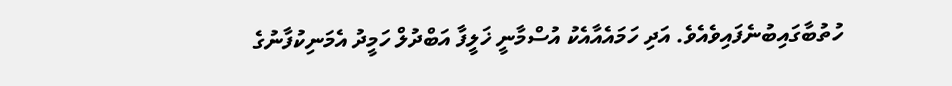ހުތުބާގައިބުނެފައިވެއެވެ. އަދި ހަމައެއާއެކު އުސްމާނީ ޚަލީފާ އަބްދުލް ހަމީދު އެމަނިކުފާނުގެ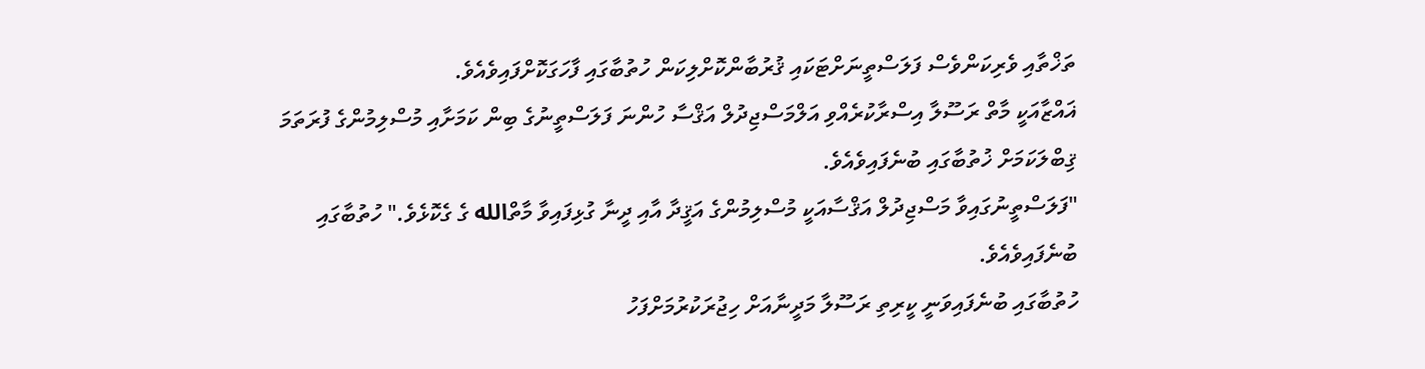ތަޚްތާއި ވެރިކަންވެސް ފަލަސްތީނަށްޓަކައި ޤުރުބާންކޮށްލިކަން ހުތުބާގައި ފާހަގަކޮށްފައިވެއެވެ.
ޣައްޒާއަކީ މާތް ރަސޫލާ އިސްރާކުރެއްވި އަލްމަސްޖިދުލް އަޤްސާ ހުންނަ ފަލަސްތީނުގެ ބިން ކަމަށާއި މުސްލިމުންގެ ފުރަތަމަ ޤިބްލަކަމަށް ޚުތުބާގައި ބުނެފައިވެއެވެ.
"ފަލަސްތީނުގައިވާ މަސްޖިދުލް އަޤްސާއަކީ މުސްލިމުންގެ އަޤީދާ އާއި ދީނާ ގުޅިފައިވާ މާތްالله ގެ ގެކޮޅެވެ." ހުތުބާގައި ބުނެފައިވެއެވެ.
ހުތުބާގައި ބުނެފައިވަނީ ކީރިތި ރަސޫލާ މަދީނާއަށް ހިޖުރަކުރުމަށްފަހު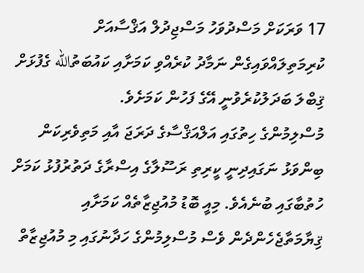17 ވަރަކަށް މަސްދުވަހު މަސްޖިދުލް އަޤްސާއަށް ކުރިމަތިލައްވައިގެން ނަމާދު ކުރެއްވި ކަމަށާއި ކައުބަތުالله ގެފުޅަށް ޤިބްލަ ބަދަލުކުރެވުނީ އޭގެ ފަހުން ކަމަށެވެ.
މުސްލިމުންގެ ހިތުގައި އަލްއަޤްސާގެ ދަރަޖަ އާއި މަތިވެރިކަން ބިންވަޅު ނަގައިދިނީ ކީރިތި ރަސޫލާގެ އިސްރާގެ ދަތުރުފުޅު ކަމަށް ހުތުބާގައި ބުނެއެވެ. މިއީ ބޮޑު މުއުޖިޒާތެއް ކަމަށާއި ޤިޔާމަތާޖެހެންދެން ވެސް މުސްލިމުންގެ ހަދާނުގައި މި މުއުޖިޒާތް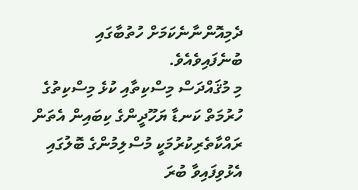ދެމިއޮންނާނެކަމަށް ހުތުބާގައި ބުނެފައިވެއެވެ.
މި މުޤައްދަސް މިސްކިތާއި ކުޅެ މިސްކިތުގެ ހުރުމަތް ކަނޑާ ޔަހޫދީންގެ ކިބައިން އެތަން ރައްކާތެރިކުރުމަކީ މުސްލިމުންގެ ބޮލުގައި އެޅުވިފައިވާ ބުރަ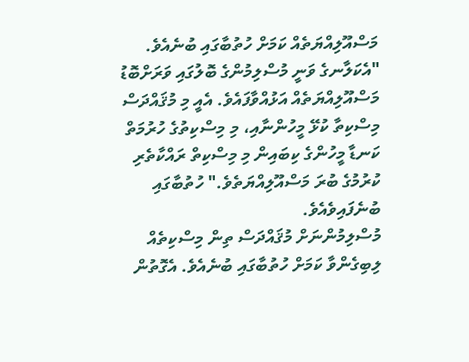މަސްއޫލިއްޔަތެއް ކަމަށް ހުތުބާގައި ބުނެއެވެ.
"އެކަލާނގެ ވަނީ މުސްލިމުންގެ ބޮލުގައި ވަރަށްބޮޑު މަސްއޫލިއްޔަތެއް އަޅުއްވާފައެވެ. އެއީ މި މުޤައްދަސް މިސްކިތާ ކުޅޭ މީހުންނާއި، މި މިސްކިތުގެ ހުރުމަތް ކަނޑާ މީހުންގެ ކިބައިން މި މިސްކިތް ރައްކާތެރި ކުރުމުގެ ބުރަ މަސްއޫލިއްޔަތެވެ." ހުތުބާގައި ބުނެފައިވެއެވެ.
މުސްލިމުންނަށް މުޤައްދަސް ތިން މިސްކިތެއް ލިބިގެންވާ ކަމަށް ހުތުބާގައި ބުނެއެވެ. އެގޮތުން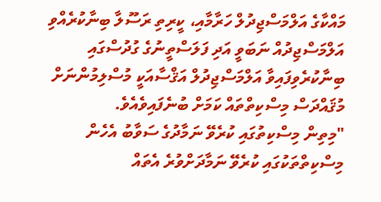މައްކާގެ އަލްމަސްޖިދުލް ހަރާމާއި، ކީރިތި ރަސޫލާ ބިނާކުރެއްވި އަލްމަސްޖިދުއް ނަބަވީ އަދި ފަލަސްތީނުގެ ގުދުސްގައި ބިނާކުރެވިފައިވާ އަލްމަސްޖިދުލް އަޤްސާއަކީ މުސްލިމުންނަށް މުޤައްދަސް މިސްކިތްތައް ކަމަށް ބުނެފައިވެއެވެ.
"މިތިން މިސްކިތުގައި ކުރެވޭ ނަމާދުގެ ސަވާބު އެހެން މިސްކިތްތަކުގައި ކުރެވޭ ނަމާދަށްވުރެ އެތައް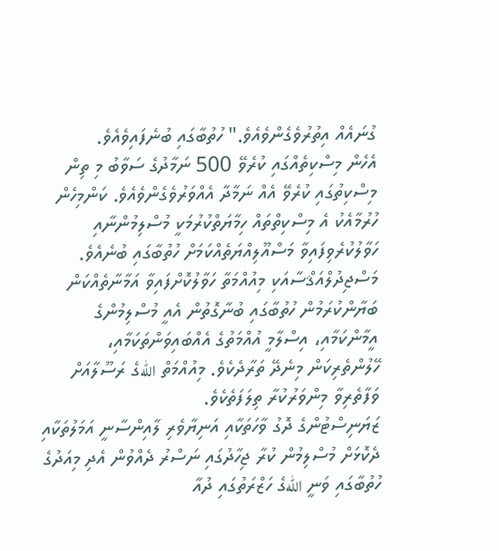ގުނައެއް އިތުރުވެގެންވެއެވެ." ހުތުބާގައި ބުނެފައިވެއެވެ.
އެހެން މިސްކިތެއްގައި ކުރެވޭ 500 ނަމާދުގެ ސަވާބު މި ތިން މިސްކިތުގައި ކުރެވޭ އެއް ނަމާދާ އެއްވަރުވެގެންވެއެވެ. ކަންމިހެން ހުރުމާއެކު އެ މިސްކިތްތައް ހިމާޔަތްކުރުމަކީ މުސްލިމުންނާއި ހަވާލުކުރެވިފައިވާ މަސްއޫލިއްޔަތެއްކަމަށް ހުތުބާގައި ބުނެއެވެ.
މަސްޖިދުލްއަޤްސާއަކި މިއުއްމަތާ ހަވާލުކޮށްފައިވާ އަމާނާތެއްކަން ބަޔާންކުރަމުން ހުތުބާގައި ބުނާގޮތުން އެއީ މުސްލިމުންގެ އީމާންކަމާއި، އިސްލާމީ އުއްމަތުގެ އެއްބައިވަންތަކަމާއި، ހޭލުންތެރިކަން މިނެދޭ ތަރާދެކެވެ. މިއުއްމަތް اللهގެ ރަސޫލާއަށް ވަފާތެރިވާ މިންވަރުކުރާ ތިލަފަތެކެވެ.
ޒަޔަނިސްޓުންގެ ދޮގު ވާހަތަކާއި އަނިޔާވެރި ލާއިންސާނީ އަމަލުތަކާއި ދެކޮޅަށް މުސްލިމުން ކުރާ ޖިހާދުގައި ނަސްރު ދެއްވުން އެދި މިއަދުގެ ހުތުބާގައި ވަނީ اللهގެ ހަޒްރަތުގައި ދުއާ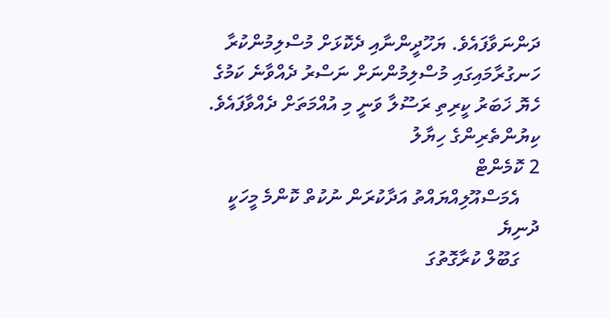ދަންނަވާފައެވެ. ޔަހޫދީންނާއި ދެކޮޅަށް މުސްލިމުންކުރާ ހަނގުރާމައިގައި މުސްލިމުންނަށް ނަސްރު ދެއްވާނެ ކަމުގެ ހެޔޮ ޚަބަރު ކީރިތި ރަސޫލާ ވަނީ މި އުއްމަތަށް ދެއްވާފައެވެ.
ކިޔުންތެރިންގެ ހިޔާލު
2 ކޮމެންޓް
    އެމަސްއޫލިއްޔައްތު އަދާކުރަން ނުކުތް ކޮންމެ މީހަކީ ދުނިޔެ
    ގަބޫލް ކުރާގޮތުގަ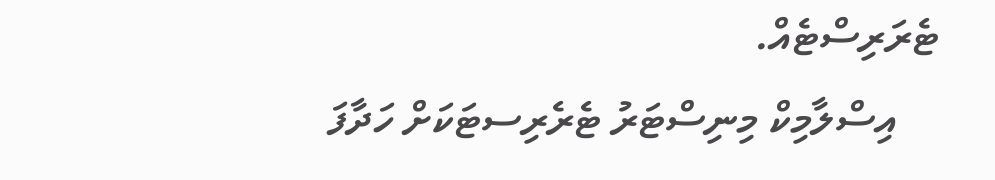ޓެރަރިސްޓެއް.
    އިސްލާމިކް މިނިސްޓަރު ޓެރެރިސޓަކަށް ހަދާފަ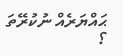ޙައްޔަރެއް ނުކުރޭތަ ؟